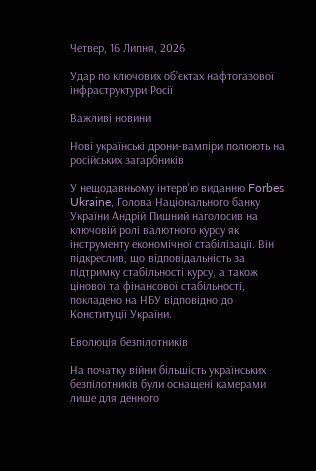Четвер, 16 Липня, 2026

Удар по ключових об’єктах нафтогазової інфраструктури Росії

Важливі новини

Нові українські дрони-вампіри полюють на російських загарбників

У нещодавньому інтерв'ю виданню Forbes Ukraine, Голова Національного банку України Андрій Пишний наголосив на ключовій ролі валютного курсу як інструменту економічної стабілізації. Він підкреслив, що відповідальність за підтримку стабільності курсу, а також цінової та фінансової стабільності, покладено на НБУ відповідно до Конституції України.

Еволюція безпілотників

На початку війни більшість українських безпілотників були оснащені камерами лише для денного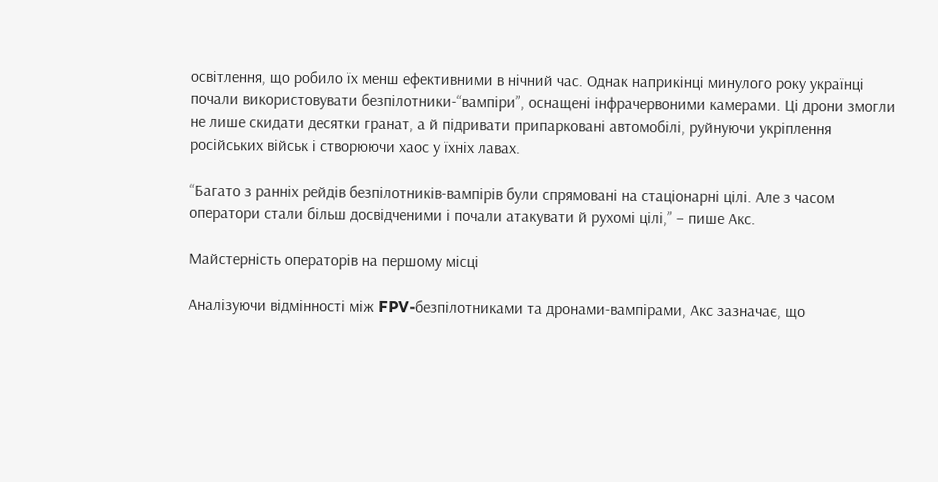освітлення, що робило їх менш ефективними в нічний час. Однак наприкінці минулого року українці почали використовувати безпілотники-“вампіри”, оснащені інфрачервоними камерами. Ці дрони змогли не лише скидати десятки гранат, а й підривати припарковані автомобілі, руйнуючи укріплення російських військ і створюючи хаос у їхніх лавах.

“Багато з ранніх рейдів безпілотників-вампірів були спрямовані на стаціонарні цілі. Але з часом оператори стали більш досвідченими і почали атакувати й рухомі цілі,” – пише Акс.

Майстерність операторів на першому місці

Аналізуючи відмінності між FPV-безпілотниками та дронами-вампірами, Акс зазначає, що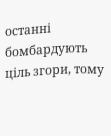останні бомбардують ціль згори, тому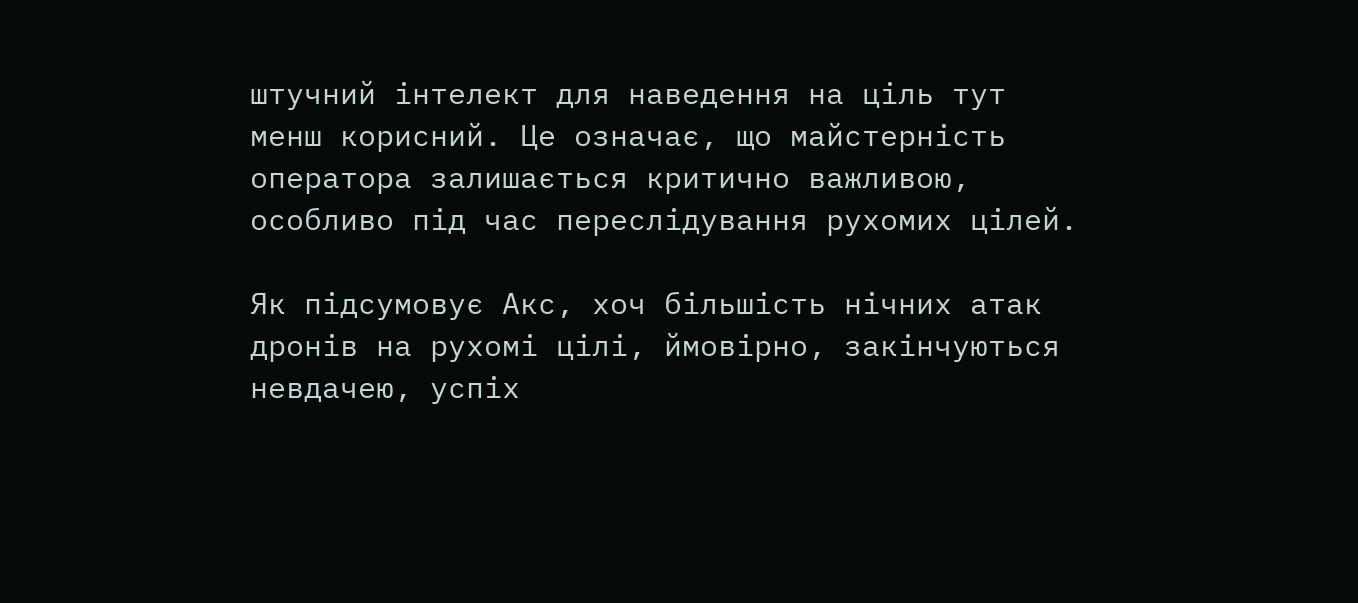штучний інтелект для наведення на ціль тут менш корисний. Це означає, що майстерність оператора залишається критично важливою, особливо під час переслідування рухомих цілей.

Як підсумовує Акс, хоч більшість нічних атак дронів на рухомі цілі, ймовірно, закінчуються невдачею, успіх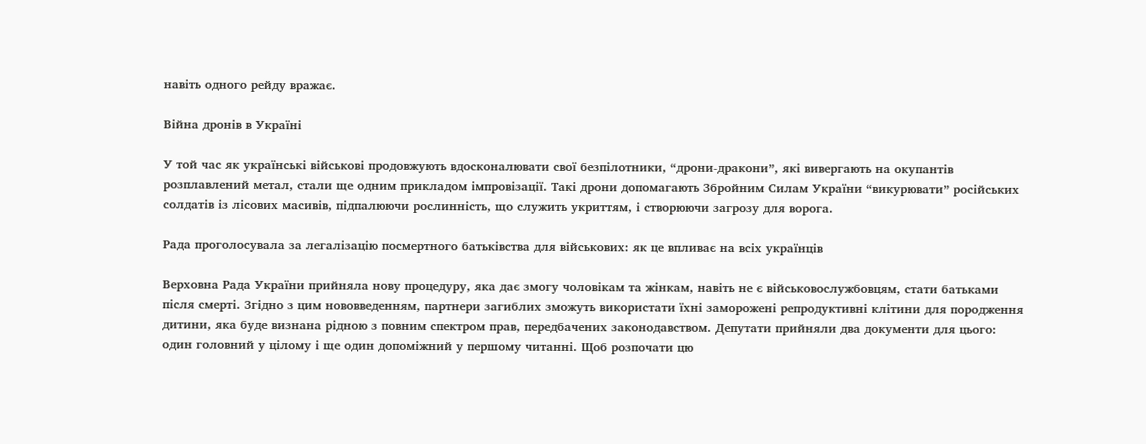навіть одного рейду вражає.

Війна дронів в Україні

У той час як українські військові продовжують вдосконалювати свої безпілотники, “дрони-дракони”, які вивергають на окупантів розплавлений метал, стали ще одним прикладом імпровізації. Такі дрони допомагають Збройним Силам України “викурювати” російських солдатів із лісових масивів, підпалюючи рослинність, що служить укриттям, і створюючи загрозу для ворога.

Рада проголосувала за легалізацію посмертного батьківства для військових: як це впливає на всіх українців

Верховна Рада України прийняла нову процедуру, яка дає змогу чоловікам та жінкам, навіть не є військовослужбовцям, стати батьками після смерті. Згідно з цим нововведенням, партнери загиблих зможуть використати їхні заморожені репродуктивні клітини для породження дитини, яка буде визнана рідною з повним спектром прав, передбачених законодавством. Депутати прийняли два документи для цього: один головний у цілому і ще один допоміжний у першому читанні. Щоб розпочати цю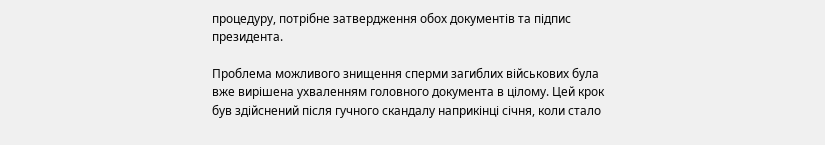процедуру, потрібне затвердження обох документів та підпис президента.

Проблема можливого знищення сперми загиблих військових була вже вирішена ухваленням головного документа в цілому. Цей крок був здійснений після гучного скандалу наприкінці січня, коли стало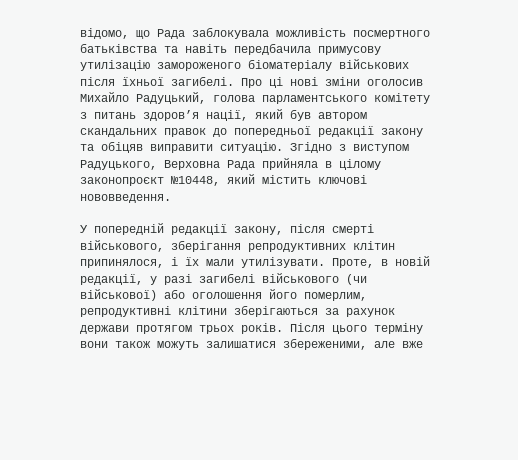відомо, що Рада заблокувала можливість посмертного батьківства та навіть передбачила примусову утилізацію замороженого біоматеріалу військових після їхньої загибелі. Про ці нові зміни оголосив Михайло Радуцький, голова парламентського комітету з питань здоров’я нації, який був автором скандальних правок до попередньої редакції закону та обіцяв виправити ситуацію. Згідно з виступом Радуцького, Верховна Рада прийняла в цілому законопроєкт №10448, який містить ключові нововведення.

У попередній редакції закону, після смерті військового, зберігання репродуктивних клітин припинялося, і їх мали утилізувати. Проте, в новій редакції, у разі загибелі військового (чи військової) або оголошення його померлим, репродуктивні клітини зберігаються за рахунок держави протягом трьох років. Після цього терміну вони також можуть залишатися збереженими, але вже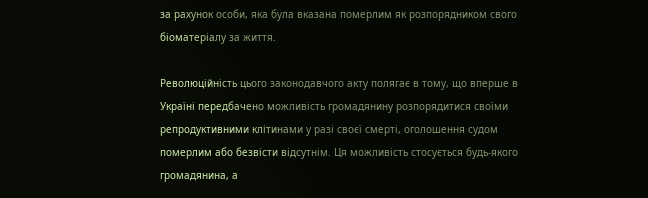за рахунок особи, яка була вказана померлим як розпорядником свого біоматеріалу за життя.

Революційність цього законодавчого акту полягає в тому, що вперше в Україні передбачено можливість громадянину розпорядитися своїми репродуктивними клітинами у разі своєї смерті, оголошення судом померлим або безвісти відсутнім. Ця можливість стосується будь-якого громадянина, а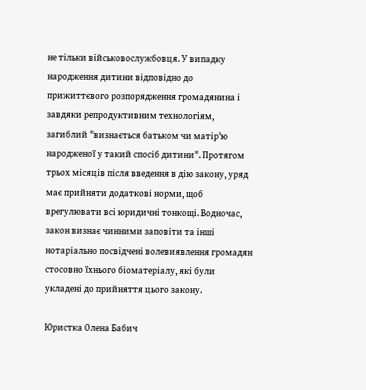не тільки військовослужбовця. У випадку народження дитини відповідно до прижиттєвого розпорядження громадянина і завдяки репродуктивним технологіям, загиблий "визнається батьком чи матір'ю народженої у такий спосіб дитини". Протягом трьох місяців після введення в дію закону, уряд має прийняти додаткові норми, щоб врегулювати всі юридичні тонкощі. Водночас, закон визнає чинними заповіти та інші нотаріально посвідчені волевиявлення громадян стосовно їхнього біоматеріалу, які були укладені до прийняття цього закону.

Юристка Олена Бабич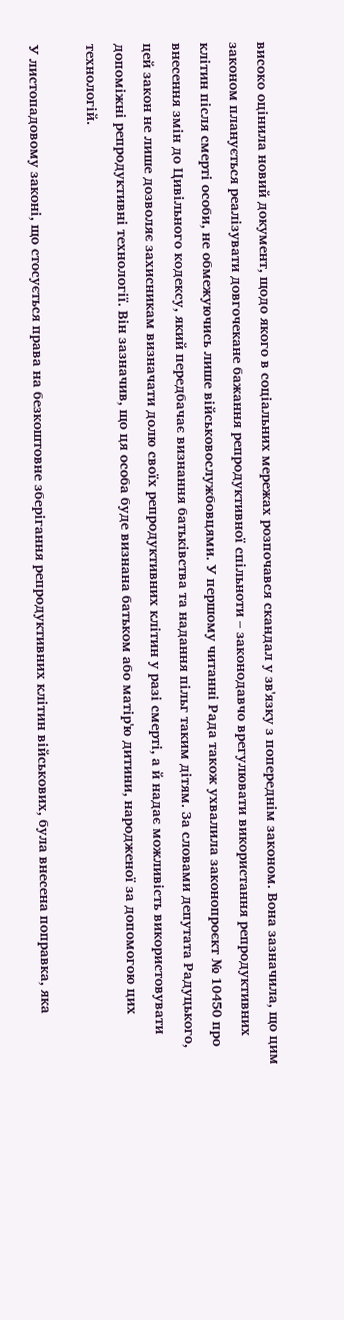високо оцінила новий документ, щодо якого в соціальних мережах розпочався скандал у зв'язку з попереднім законом. Вона зазначила, що цим законом планується реалізувати довгочекане бажання репродуктивної спільноти – законодавчо врегулювати використання репродуктивних клітин після смерті особи, не обмежуючись лише військовослужбовцями. У першому читанні Рада також ухвалила законопроєкт № 10450 про внесення змін до Цивільного кодексу, який передбачає визнання батьківства та надання пільг таким дітям. За словами депутата Радуцького, цей закон не лише дозволяє захисникам визначати долю своїх репродуктивних клітин у разі смерті, а й надає можливість використовувати допоміжні репродуктивні технології. Він зазначив, що ця особа буде визнана батьком або матір'ю дитини, народженої за допомогою цих технологій.

У листопадовому законі, що стосується права на безкоштовне зберігання репродуктивних клітин військових, була внесена поправка, яка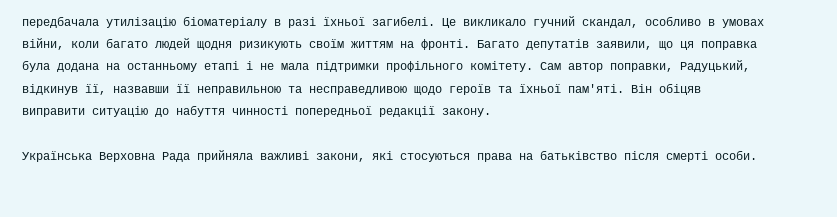передбачала утилізацію біоматеріалу в разі їхньої загибелі. Це викликало гучний скандал, особливо в умовах війни, коли багато людей щодня ризикують своїм життям на фронті. Багато депутатів заявили, що ця поправка була додана на останньому етапі і не мала підтримки профільного комітету. Сам автор поправки, Радуцький, відкинув її, назвавши її неправильною та несправедливою щодо героїв та їхньої пам'яті. Він обіцяв виправити ситуацію до набуття чинності попередньої редакції закону.

Українська Верховна Рада прийняла важливі закони, які стосуються права на батьківство після смерті особи.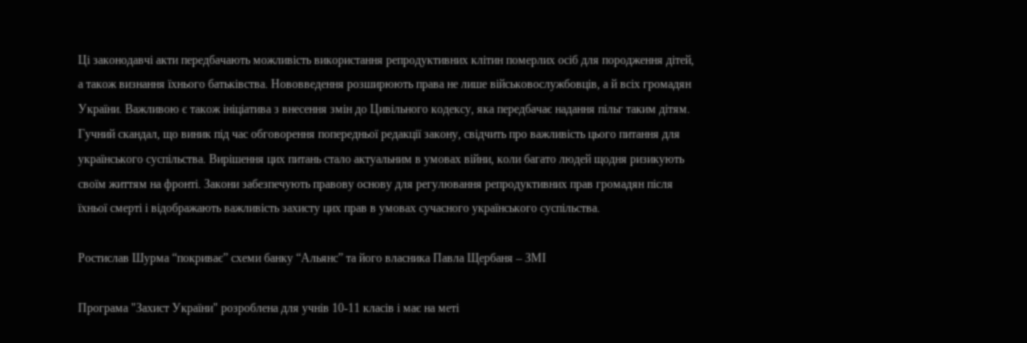Ці законодавчі акти передбачають можливість використання репродуктивних клітин померлих осіб для породження дітей, а також визнання їхнього батьківства. Нововведення розширюють права не лише військовослужбовців, а й всіх громадян України. Важливою є також ініціатива з внесення змін до Цивільного кодексу, яка передбачає надання пільг таким дітям. Гучний скандал, що виник під час обговорення попередньої редакції закону, свідчить про важливість цього питання для українського суспільства. Вирішення цих питань стало актуальним в умовах війни, коли багато людей щодня ризикують своїм життям на фронті. Закони забезпечують правову основу для регулювання репродуктивних прав громадян після їхньої смерті і відображають важливість захисту цих прав в умовах сучасного українського суспільства.

Ростислав Шурма “покриває” схеми банку “Альянс” та його власника Павла Щербаня – ЗМІ

Програма "Захист України" розроблена для учнів 10-11 класів і має на меті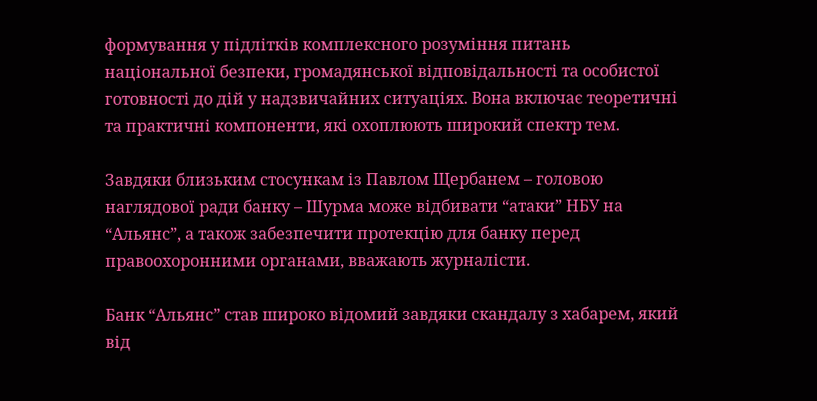формування у підлітків комплексного розуміння питань національної безпеки, громадянської відповідальності та особистої готовності до дій у надзвичайних ситуаціях. Вона включає теоретичні та практичні компоненти, які охоплюють широкий спектр тем.

Завдяки близьким стосункам із Павлом Щербанем – головою наглядової ради банку – Шурма може відбивати “атаки” НБУ на “Альянс”, а також забезпечити протекцію для банку перед правоохоронними органами, вважають журналісти.

Банк “Альянс” став широко відомий завдяки скандалу з хабарем, який від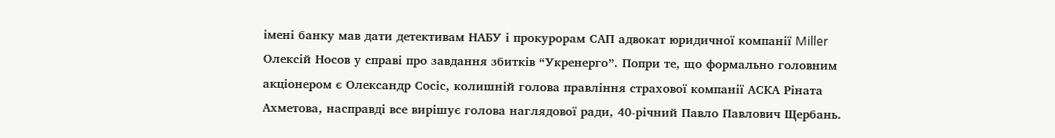імені банку мав дати детективам НАБУ і прокурорам САП адвокат юридичної компанії Miller Олексій Носов у справі про завдання збитків “Укренерго”. Попри те, що формально головним акціонером є Олександр Сосіс, колишній голова правління страхової компанії АСКА Ріната Ахметова, насправді все вирішує голова наглядової ради, 40-річний Павло Павлович Щербань.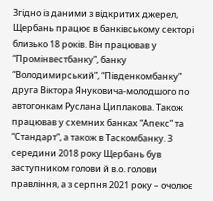Згідно із даними з відкритих джерел, Щербань працює в банківському секторі близько 18 років. Він працював у “Промінвестбанку”, банку “Володимирський”, “Південкомбанку” друга Віктора Януковича-молодшого по автогонкам Руслана Циплакова. Також працював у схемних банках “Апекс” та “Стандарт”, а також в Таскомбанку. З середини 2018 року Щербань був заступником голови й в.о. голови правління, а з серпня 2021 року – очолює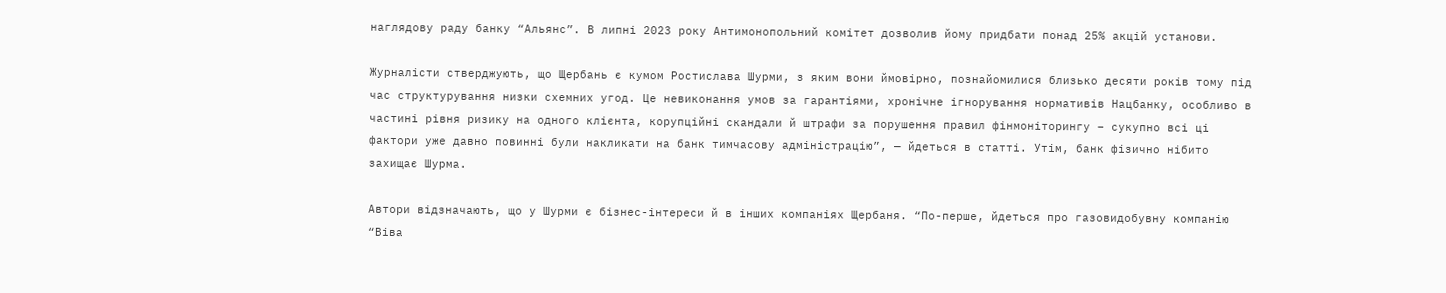наглядову раду банку “Альянс”. В липні 2023 року Антимонопольний комітет дозволив йому придбати понад 25% акцій установи.

Журналісти стверджують, що Щербань є кумом Ростислава Шурми, з яким вони ймовірно, познайомилися близько десяти років тому під час структурування низки схемних угод. Це невиконання умов за гарантіями, хронічне ігнорування нормативів Нацбанку, особливо в частині рівня ризику на одного клієнта, корупційні скандали й штрафи за порушення правил фінмоніторингу – сукупно всі ці фактори уже давно повинні були накликати на банк тимчасову адміністрацію”, — йдеться в статті. Утім, банк фізично нібито захищає Шурма.

Автори відзначають, що у Шурми є бізнес-інтереси й в інших компаніях Щербаня. “По-перше, йдеться про газовидобувну компанію “Віва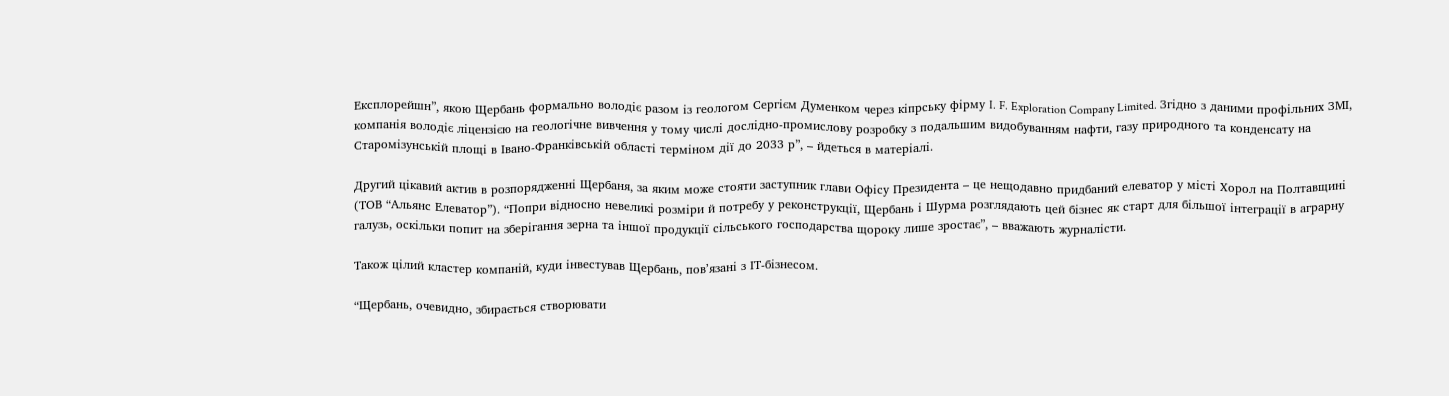Експлорейшн”, якою Щербань формально володіє разом із геологом Сергієм Думенком через кіпрську фірму I. F. Exploration Company Limited. Згідно з даними профільних ЗМІ, компанія володіє ліцензією на геологічне вивчення у тому числі дослідно-промислову розробку з подальшим видобуванням нафти, газу природного та конденсату на Старомізунській площі в Івано-Франківській області терміном дії до 2033 р”, – йдеться в матеріалі.

Другий цікавий актив в розпорядженні Щербаня, за яким може стояти заступник глави Офісу Президента – це нещодавно придбаний елеватор у місті Хорол на Полтавщині (ТОВ “Альянс Елеватор”). “Попри відносно невеликі розміри й потребу у реконструкції, Щербань і Шурма розглядають цей бізнес як старт для більшої інтеграції в аграрну галузь, оскільки попит на зберігання зерна та іншої продукції сільського господарства щороку лише зростає”, – вважають журналісти.

Також цілий кластер компаній, куди інвестував Щербань, повʼязані з ІТ-бізнесом.

“Щербань, очевидно, збирається створювати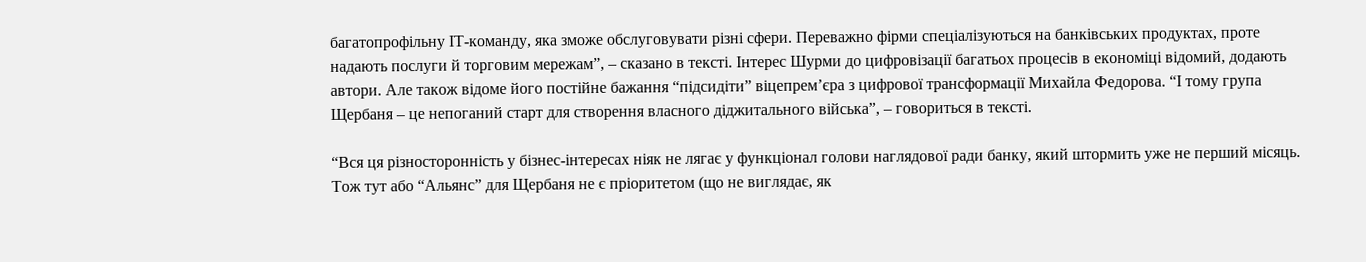багатопрофільну ІТ-команду, яка зможе обслуговувати різні сфери. Переважно фірми спеціалізуються на банківських продуктах, проте надають послуги й торговим мережам”, – сказано в тексті. Інтерес Шурми до цифровізації багатьох процесів в економіці відомий, додають автори. Але також відоме його постійне бажання “підсидіти” віцепрем’єра з цифрової трансформації Михайла Федорова. “І тому група Щербаня – це непоганий старт для створення власного діджитального війська”, – говориться в тексті.

“Вся ця різносторонність у бізнес-інтересах ніяк не лягає у функціонал голови наглядової ради банку, який штормить уже не перший місяць. Тож тут або “Альянс” для Щербаня не є пріоритетом (що не виглядає, як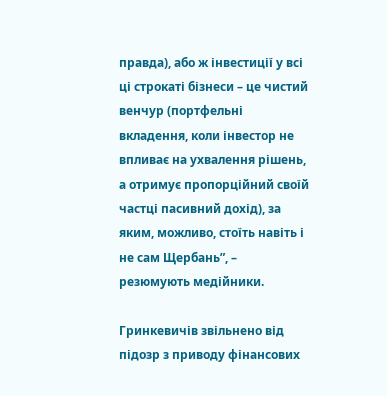правда), або ж інвестиції у всі ці строкаті бізнеси – це чистий венчур (портфельні вкладення, коли інвестор не впливає на ухвалення рішень, а отримує пропорційний своїй частці пасивний дохід), за яким, можливо, стоїть навіть і не сам Щербань”, – резюмують медійники.

Гринкевичів звільнено від підозр з приводу фінансових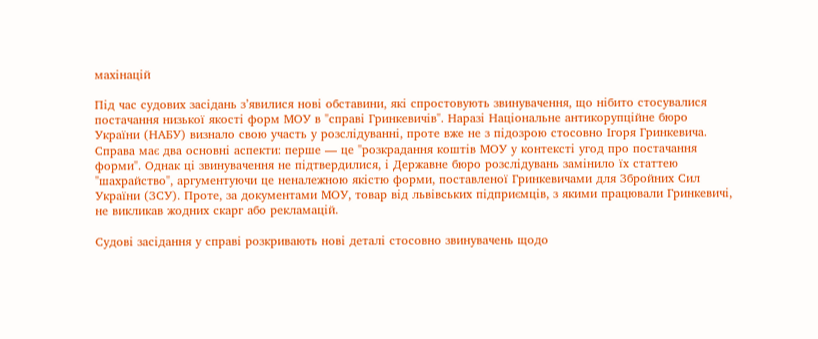махінацій

Під час судових засідань з’явилися нові обставини, які спростовують звинувачення, що нібито стосувалися постачання низької якості форм МОУ в "справі Гринкевичів". Наразі Національне антикорупційне бюро України (НАБУ) визнало свою участь у розслідуванні, проте вже не з підозрою стосовно Ігоря Гринкевича. Справа має два основні аспекти: перше — це "розкрадання коштів МОУ у контексті угод про постачання форми". Однак ці звинувачення не підтвердилися, і Державне бюро розслідувань замінило їх статтею "шахрайство", аргументуючи це неналежною якістю форми, поставленої Гринкевичами для Збройних Сил України (ЗСУ). Проте, за документами МОУ, товар від львівських підприємців, з якими працювали Гринкевичі, не викликав жодних скарг або рекламацій.

Судові засідання у справі розкривають нові деталі стосовно звинувачень щодо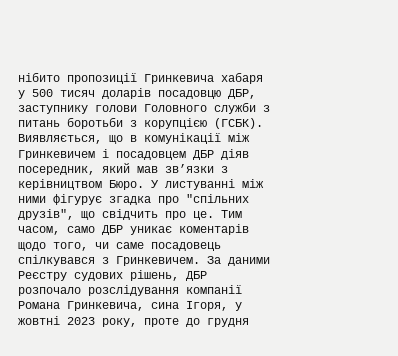нібито пропозиції Гринкевича хабаря у 500 тисяч доларів посадовцю ДБР, заступнику голови Головного служби з питань боротьби з корупцією (ГСБК). Виявляється, що в комунікації між Гринкевичем і посадовцем ДБР діяв посередник, який мав зв’язки з керівництвом Бюро. У листуванні між ними фігурує згадка про "спільних друзів", що свідчить про це. Тим часом, само ДБР уникає коментарів щодо того, чи саме посадовець спілкувався з Гринкевичем. За даними Реєстру судових рішень, ДБР розпочало розслідування компанії Романа Гринкевича, сина Ігоря, у жовтні 2023 року, проте до грудня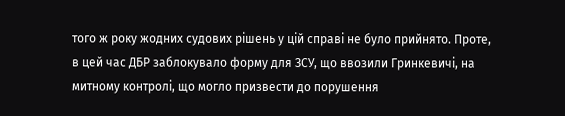того ж року жодних судових рішень у цій справі не було прийнято. Проте, в цей час ДБР заблокувало форму для ЗСУ, що ввозили Гринкевичі, на митному контролі, що могло призвести до порушення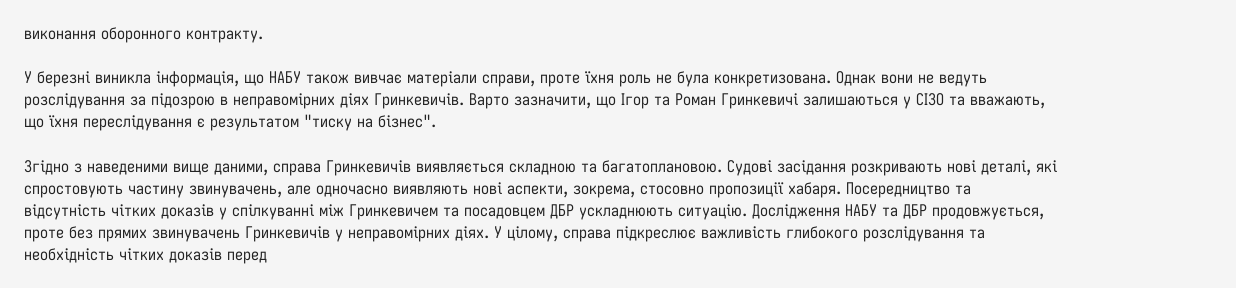виконання оборонного контракту.

У березні виникла інформація, що НАБУ також вивчає матеріали справи, проте їхня роль не була конкретизована. Однак вони не ведуть розслідування за підозрою в неправомірних діях Гринкевичів. Варто зазначити, що Ігор та Роман Гринкевичі залишаються у СІЗО та вважають, що їхня переслідування є результатом "тиску на бізнес".

Згідно з наведеними вище даними, справа Гринкевичів виявляється складною та багатоплановою. Судові засідання розкривають нові деталі, які спростовують частину звинувачень, але одночасно виявляють нові аспекти, зокрема, стосовно пропозиції хабаря. Посередництво та відсутність чітких доказів у спілкуванні між Гринкевичем та посадовцем ДБР ускладнюють ситуацію. Дослідження НАБУ та ДБР продовжується, проте без прямих звинувачень Гринкевичів у неправомірних діях. У цілому, справа підкреслює важливість глибокого розслідування та необхідність чітких доказів перед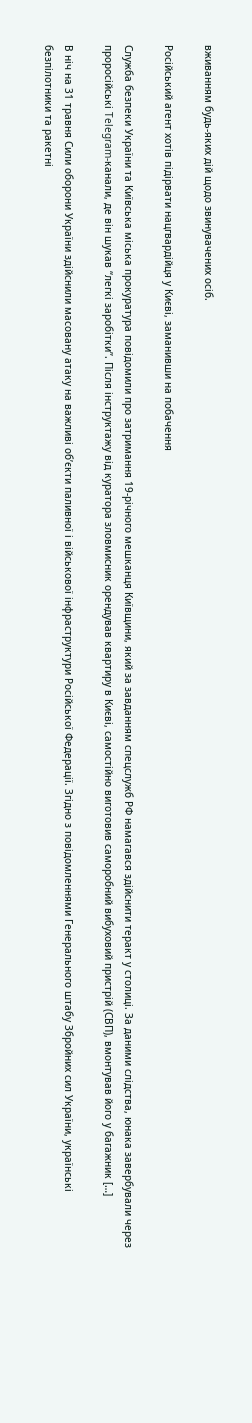вживанням будь-яких дій щодо звинувачених осіб.

Російський агент хотів підірвати нацгвардійця у Києві, заманивши на побачення

Служба безпеки України та Київська міська прокуратура повідомили про затримання 19-річного мешканця Київщини, який за завданням спецслужб РФ намагався здійснити теракт у столиці. За даними слідства, юнака завербували через проросійські Telegram-канали, де він шукав “легкі заробітки”. Після інструктажу від куратора зловмисник орендував квартиру в Києві, самостійно виготовив саморобний вибуховий пристрій (СВП), вмонтував його у багажник […]

В ніч на 31 травня Сили оборони України здійснили масовану атаку на важливі об’єкти паливної і військової інфраструктури Російської Федерації. Згідно з повідомленнями Генерального штабу Збройних сил України, українські безпілотники та ракетні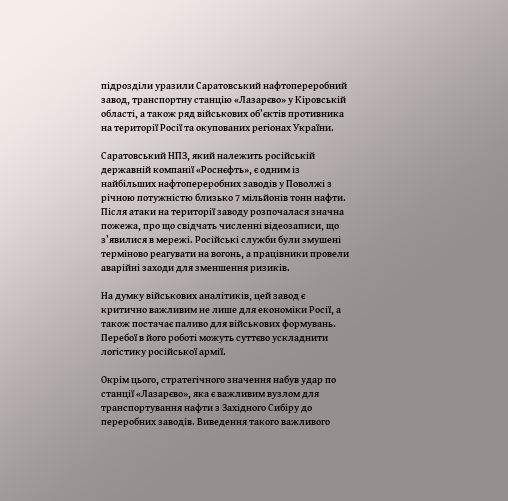підрозділи уразили Саратовський нафтопереробний завод, транспортну станцію «Лазарєво» у Кіровській області, а також ряд військових об’єктів противника на території Росії та окупованих регіонах України.

Саратовський НПЗ, який належить російській державній компанії «Роснєфть», є одним із найбільших нафтопереробних заводів у Поволжі з річною потужністю близько 7 мільйонів тонн нафти. Після атаки на території заводу розпочалася значна пожежа, про що свідчать численні відеозаписи, що з’явилися в мережі. Російські служби були змушені терміново реагувати на вогонь, а працівники провели аварійні заходи для зменшення ризиків.

На думку військових аналітиків, цей завод є критично важливим не лише для економіки Росії, а також постачає паливо для військових формувань. Перебої в його роботі можуть суттєво ускладнити логістику російської армії.

Окрім цього, стратегічного значення набув удар по станції «Лазарєво», яка є важливим вузлом для транспортування нафти з Західного Сибіру до переробних заводів. Виведення такого важливого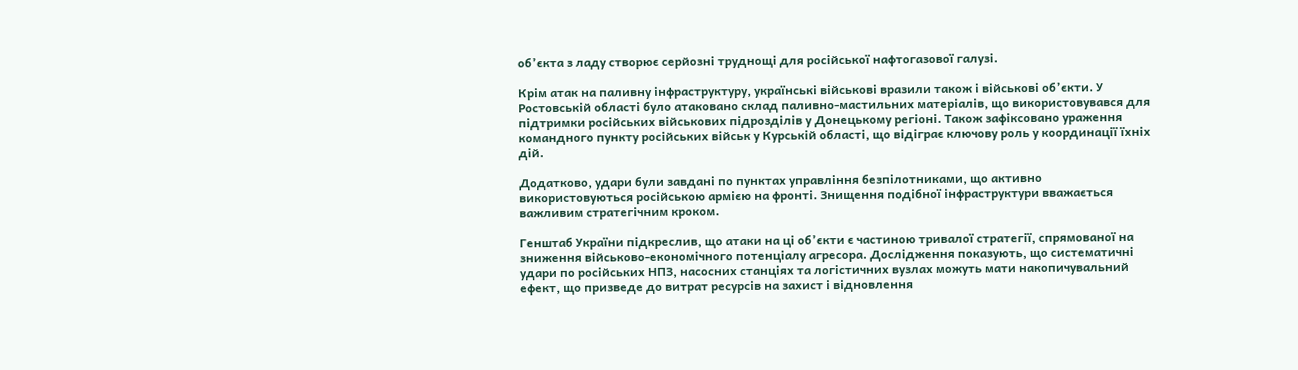об’єкта з ладу створює серйозні труднощі для російської нафтогазової галузі.

Крім атак на паливну інфраструктуру, українські військові вразили також і військові об’єкти. У Ростовській області було атаковано склад паливно-мастильних матеріалів, що використовувався для підтримки російських військових підрозділів у Донецькому регіоні. Також зафіксовано ураження командного пункту російських військ у Курській області, що відіграє ключову роль у координації їхніх дій.

Додатково, удари були завдані по пунктах управління безпілотниками, що активно використовуються російською армією на фронті. Знищення подібної інфраструктури вважається важливим стратегічним кроком.

Генштаб України підкреслив, що атаки на ці об’єкти є частиною тривалої стратегії, спрямованої на зниження військово-економічного потенціалу агресора. Дослідження показують, що систематичні удари по російських НПЗ, насосних станціях та логістичних вузлах можуть мати накопичувальний ефект, що призведе до витрат ресурсів на захист і відновлення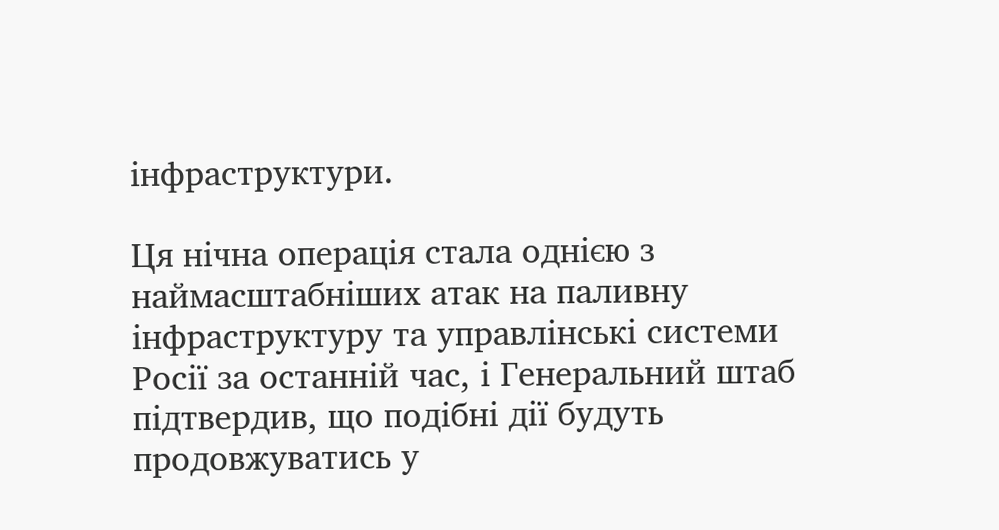інфраструктури.

Ця нічна операція стала однією з наймасштабніших атак на паливну інфраструктуру та управлінські системи Росії за останній час, і Генеральний штаб підтвердив, що подібні дії будуть продовжуватись у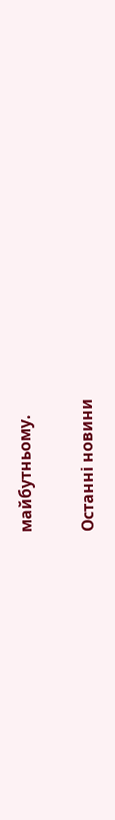майбутньому.

Останні новини